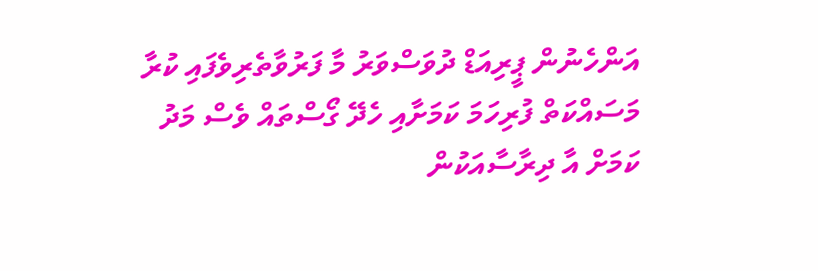އަންހެނުން ޕީރިއަޑް ދުވަސްވަރު މާ ފަރުވާތެރިވެފައި ކުރާ މަސައްކަތް ފުރިހަމަ ކަމަށާއި ހެދޭ ގޯސްތައް ވެސް މަދު ކަމަށް އާ ދިރާސާއަކުން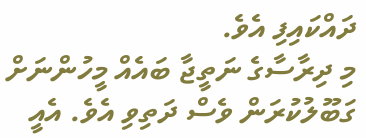ދައްކައިފި އެވެ.
މި ދިރާސާގެ ނަތީޖާ ބައެއް މީހުންނަށް ގަބޫލުކުރަން ވެސް ދަތިވި އެވެ. އެއީ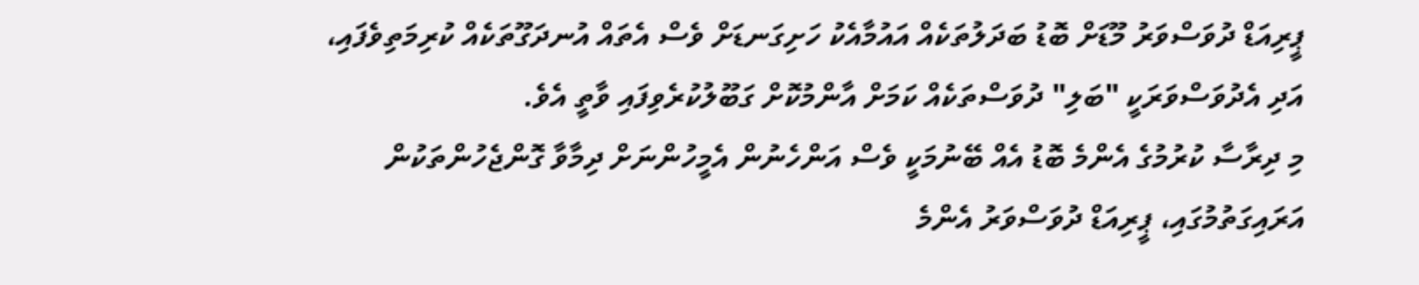ޕީރިއަޑް ދުވަސްވަރު މޫޑަށް ބޮޑު ބަދަލުތަކެއް އައުމާއެކު ހަށިގަނޑަށް ވެސް އެތައް އުނދަގޫތަކެއް ކުރިމަތިވެފައި، އަދި އެދުވަސްވަރަކީ "ބަލި" ދުވަސްތަކެއް ކަމަށް އާންމުކޮށް ގަބޫލުކުރެވިފައި ވާތީ އެވެ.
މި ދިރާސާ ކުރުމުގެ އެންމެ ބޮޑު އެއް ބޭނުމަކީ ވެސް އަންހެނުން އެމީހުންނަށް ދިމާވާ ގޮންޖެހުންތަކުން އަރައިގަތުމުގައި، ޕީރިއަޑް ދުވަސްވަރު އެންމެ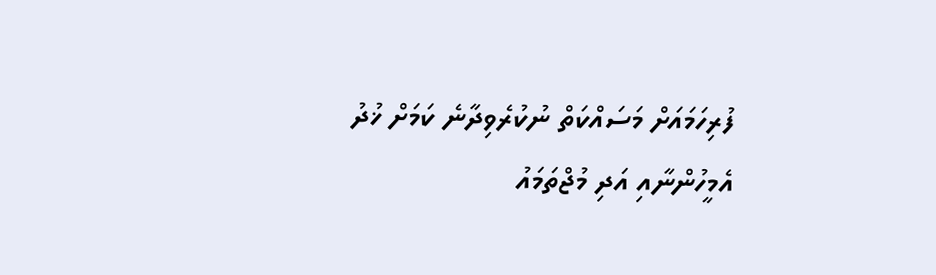ފުރިހަމައަށް މަސައްކަތް ނުކުރެވިދާނެ ކަމަށް ޚުދު އެމީހުންނާއި އަދި މުޖްތަމައު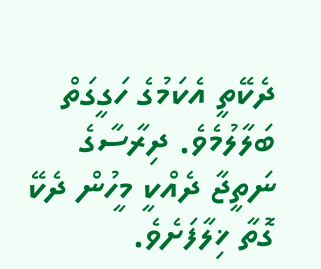ދެކޭތީ އެކަމުގެ ހަގީގަތް ބަލާލުމެވެ. ދިރާސާގެ ނަތީޖާ ދެއްކީ މީހުން ދެކޭ ގޮތާ ޚިލާފަށެވެ.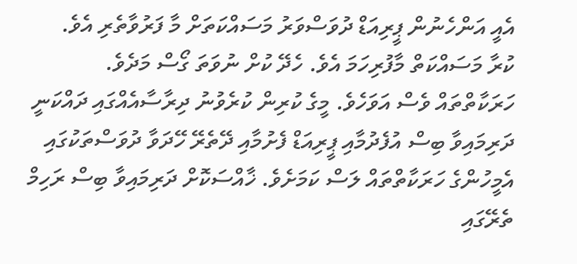އެއީ އަންހެނުން ޕީރިއަޑް ދުވަސްވަރު މަސައްކަތަށް މާ ފަރުވާތެރި އެވެ.
ކުރާ މަސައްކަތް މާފުރިހަމަ އެވެ. ހެދޭ ކުށް ނުވަތަ ގޯސް މަދެވެ. ހަރަކާތްތައް ވެސް އަވަހެވެ. މީގެ ކުރިން ކުރެވުނު ދިރާސާއެއްގައި ދައްކަނީ ދަރިމައިވާ ބިސް އުފެދުމާއި ޕީރިއަޑް ފެށުމާއި ދޭތެރޭ ހޭދަވާ ދުވަސްތަކުގައި އެމީހުންގެ ހަރަކާތްތައް ލަސް ކަމަށެވެ. ޚާއްސަކޮށް ދަރިމައިވާ ބިސް ރަހިމް ތެރޭގައި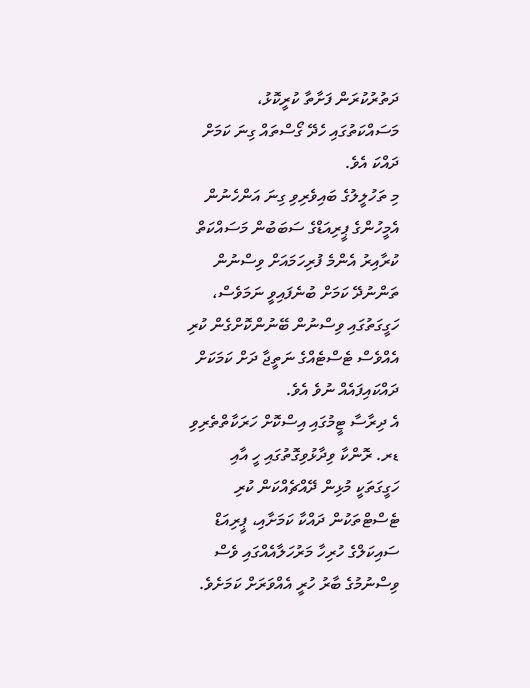ދަތުރުކުރަން ފަށާތާ ކުރީކޮޅު، މަސައްކަތުގައި ހެދޭ ގޯސްތައް ގިނަ ކަމަށް ދައްކަ އެވެ.
މި ތަހުލީލުގެ ބައިވެރިވި ގިނަ އަންހެނުން އެމީހުންގެ ޕީރިއަޑްގެ ސަބަބުން މަސައްކަތް ކުރާއިރު އެންމެ ފުރިހަމައަށް ވިސްނުން ތަންނުދޭ ކަމަށް ބުނެފައިވީ ނަމަވެސް، ހަގީގަތުގައި ވިސްނުން ބޭނުންކޮށްގެން ކުރި އެއްވެސް ޓެސްޓެއްގެ ނަތީޖާ ދަށް ކަމަކަށް ދައްކައިފައެއް ނުވެ އެވެ.
އެ ދިރާސާ ޓީމުގައި އިސްކޮށް ހަރަކާތްތެރިވި ޑރ. ރޮންކާ ވިދާޅުވިގޮތުގައި ހީ އާއި ހަގީގަތަކީ މުޅިން ދޭއްޗެއްކަން ކުރި ޓެސްޓްތަކުން ދައްކާ ކަމަށާއި، ޕީރިއަޑް ސައިކަލްގެ ހުރިހާ މަރުހަލާއެއްގައި ވެސް ވިސްނުމުގެ ބާރު ހުރީ އެއްވަރަށް ކަމަށެވެ.